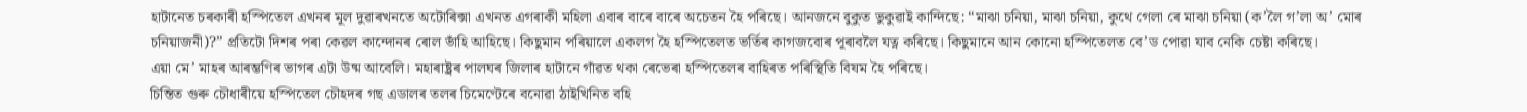হাটানেত চৰকাৰী হস্পিতেল এখনৰ মূল দুৱাৰখনতে অটোৰিক্সা এখনত এগৰাকী মহিলা এবাৰ বাৰে বাৰে অচেতন হৈ পৰিছে। আনজনে বুকুত ভুকুৱাই কান্দিছে: “মাঝা চনিয়া, মাঝা চনিয়া, কুথে গেলা ৰে মাঝা চনিয়া (ক’লৈ গ’লা অ’ মোৰ চনিয়াজনী)?” প্ৰতিটো দিশৰ পৰা কেৱল কান্দোনৰ ৰোল ভাঁহি আহিছে। কিছুমান পৰিয়ালে একলগ হৈ হস্পিতেলত ভৰ্তিৰ কাগজবোৰ পূৰাবলৈ যত্ন কৰিছে। কিছুমানে আন কোনো হস্পিতেলত বে’ড পোৱা যাব নেকি চেষ্টা কৰিছে।
এয়া মে’ মাহৰ আৰম্ভণিৰ ভাগৰ এটা উষ্ম আবেলি। মহাৰাষ্ট্ৰৰ পালঘৰ জিলাৰ হাটানে গাঁৱত থকা ৰেভেৰা হস্পিতেলৰ বাহিৰত পৰিস্থিতি বিষম হৈ পৰিছে।
চিন্তিত গুৰু চৌধাৰীয়ে হস্পিতেল চৌহদৰ গছ এডালৰ তলৰ চিমেণ্টেৰে বনোৱা ঠাইখিনিত বহি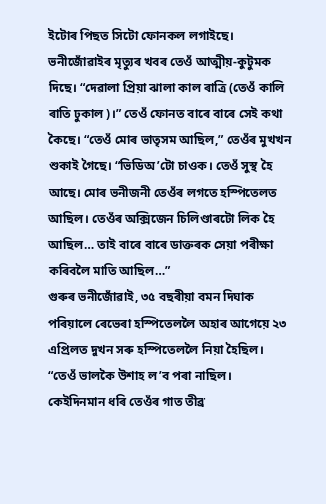ইটোৰ পিছত সিটো ফোনকল লগাইছে। ভনীজোঁৱাইৰ মৃত্যুৰ খবৰ তেওঁ আত্মীয়-কুটুমক দিছে। “দেৱালা প্ৰিয়া ঝালা কাল ৰাত্ৰি (তেওঁ কালি ৰাতি ঢুকাল)।” তেওঁ ফোনত বাৰে বাৰে সেই কথা কৈছে। “তেওঁ মোৰ ভাতৃসম আছিল,” তেওঁৰ মুখখন শুকাই গৈছে। “ভিডিঅ’টো চাওক। তেওঁ সুস্থ হৈ আছে। মোৰ ভনীজনী তেওঁৰ লগতে হস্পিতেলত আছিল। তেওঁৰ অক্সিজেন চিলিণ্ডাৰটো লিক হৈ আছিল… তাই বাৰে বাৰে ডাক্তৰক সেয়া পৰীক্ষা কৰিবলৈ মাতি আছিল…”
গুৰুৰ ভনীজোঁৱাই, ৩৫ বছৰীয়া বমন দিঘাক পৰিয়ালে ৰেভেৰা হস্পিতেললৈ অহাৰ আগেয়ে ২৩ এপ্ৰিলত দুখন সৰু হস্পিতেললৈ নিয়া হৈছিল। “তেওঁ ভালকৈ উশাহ ল’ব পৰা নাছিল। কেইদিনমান ধৰি তেওঁৰ গাত তীব্ৰ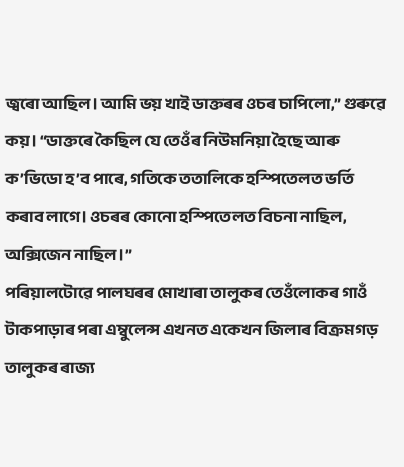জ্বৰো আছিল। আমি ভয় খাই ডাক্তৰৰ ওচৰ চাপিলো,” গুৰুৱে কয়। “ডাক্তৰে কৈছিল যে তেওঁৰ নিউমনিয়া হৈছে আৰু ক’ভিডো হ’ব পাৰে, গতিকে ততালিকে হস্পিতেলত ভৰ্তি কৰাব লাগে। ওচৰৰ কোনো হস্পিতেলত বিচনা নাছিল, অক্সিজেন নাছিল।”
পৰিয়ালটোৱে পালঘৰৰ মোখাৰা তালুকৰ তেওঁলোকৰ গাওঁ টাকপাড়াৰ পৰা এম্বুলেন্স এখনত একেখন জিলাৰ বিক্ৰমগড় তালুকৰ ৰাজ্য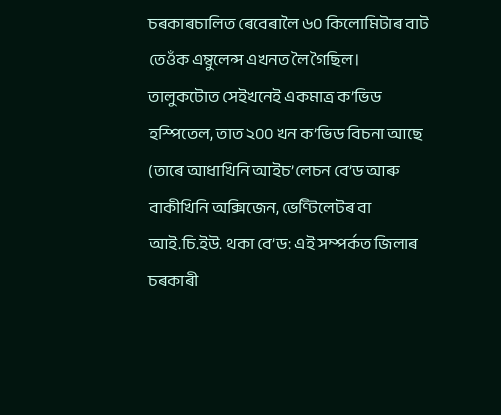চৰকাৰচালিত ৰেবেৰালৈ ৬০ কিলোমিটাৰ বাট তেওঁক এম্বুলেন্স এখনত লৈ গৈছিল। তালুকটোত সেইখনেই একমাত্ৰ ক’ভিড হস্পিতেল, তাত ২০০ খন ক’ভিড বিচনা আছে (তাৰে আধাখিনি আইচ’লেচন বে’ড আৰু বাকীখিনি অক্সিজেন, ভেণ্টিলেটৰ বা আই.চি.ইউ. থকা বে’ড: এই সম্পৰ্কত জিলাৰ চৰকাৰী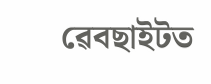ৱেবছাইটত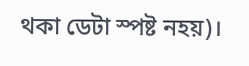থকা ডেটা স্পষ্ট নহয়)।